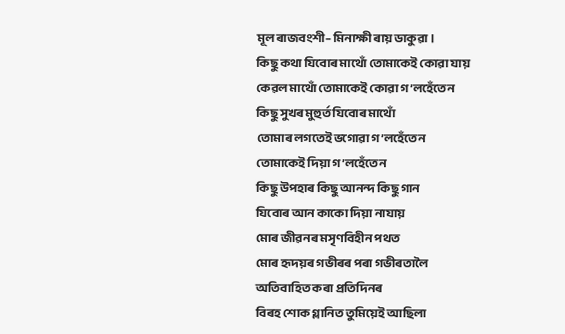মূল ৰাজবংশী– মিনাক্ষী ৰায় ডাকুৱা ।
কিছু কথা যিবোৰ মাথোঁ তোমাকেই কোৱা যায়
কেৱল মাথোঁ তোমাকেই কোৱা গ’লহেঁতেন
কিছু সুখৰ মুহুৰ্ত যিবোৰ মাথোঁ
তোমাৰ লগতেই ভগোৱা গ’লহেঁতেন
তোমাকেই দিয়া গ’লহেঁতেন
কিছু উপহাৰ কিছু আনন্দ কিছু গান
যিবোৰ আন কাকো দিয়া নাযায়
মোৰ জীৱনৰ মসৃণবিহীন পথত
মোৰ হৃদয়ৰ গভীৰৰ পৰা গভীৰতালৈ
অতিবাহিত কৰা প্ৰতিদিনৰ
বিৰহ শোক গ্লানিত তুমিয়েই আছিলা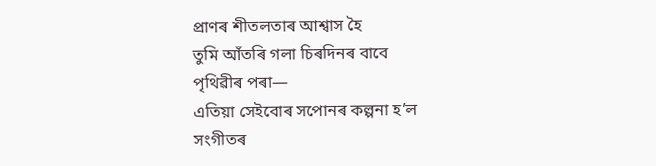প্ৰাণৰ শীতলতাৰ আশ্বাস হৈ
তুমি আঁতৰি গলা চিৰদিনৰ বাবে
পৃথিৱীৰ পৰা—
এতিয়া সেইবোৰ সপোনৰ কল্পনা হ’ল
সংগীতৰ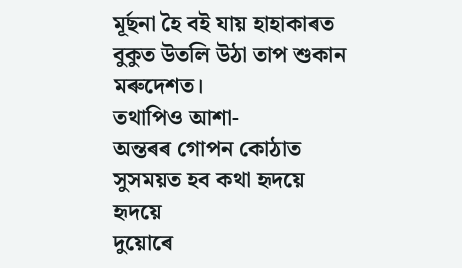মূর্ছনা হৈ বই যায় হাহাকাৰত
বুকুত উতলি উঠা তাপ শুকান মৰুদেশত।
তথাপিও আশা-
অন্তৰৰ গোপন কোঠাত
সুসময়ত হব কথা হৃদয়ে হৃদয়ে
দুয়োৰে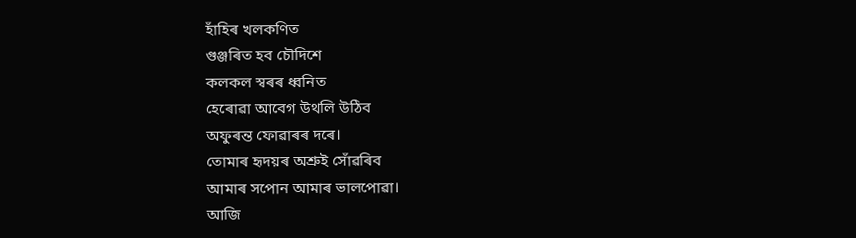হাঁহিৰ খলকণিত
গুঞ্জৰিত হব চৌদিশে
কলকল স্বৰৰ ধ্বনিত
হেৰোৱা আবেগ উথলি উঠিব
অফুৰন্ত ফোৱাৰৰ দৰে।
তোমাৰ হৃদয়ৰ অশ্ৰুই সোঁৱৰিব
আমাৰ সপোন আমাৰ ভালপোৱা।
আজি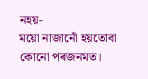নহয়-
ময়ো নাজানোঁ হয়তোবা কোনো পৰজনমত।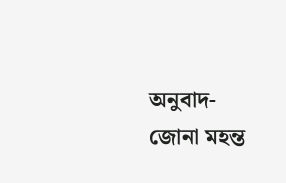অনুবাদ- জোনা মহন্ত